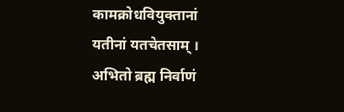कामक्रोधवियुक्तानां यतीनां यतचेतसाम् । अभितो ब्रह्म निर्वाणं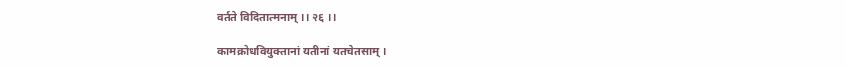वर्तते विदितात्मनाम् ।। २६ ।।

कामक्रोधवियुक्तानां यतीनां यतचेतसाम् ।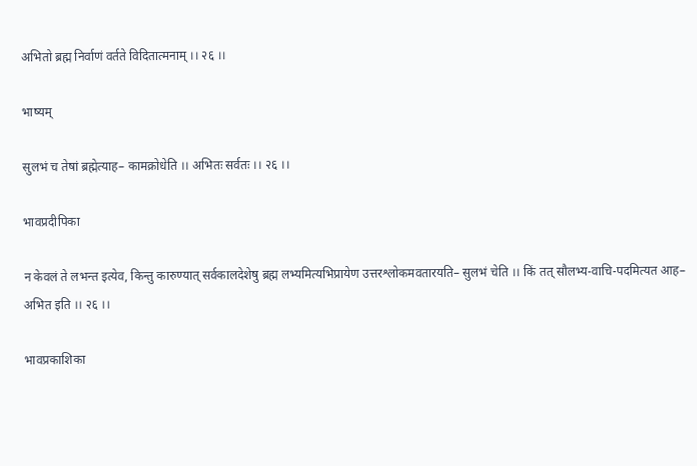अभितो ब्रह्म निर्वाणं वर्तते विदितात्मनाम् ।। २६ ।।

भाष्यम्

सुलभं च तेषां ब्रह्मेत्याह– कामक्रोधेति ।। अभितः सर्वतः ।। २६ ।।

भावप्रदीपिका

न केवलं ते लभन्त इत्येव, किन्तु कारुण्यात् सर्वकालदेशेषु ब्रह्म लभ्यमित्यभिप्रायेण उत्तरश्लोकमवतारयति– सुलभं चेति ।। किं तत् सौलभ्य-वाचि-पदमित्यत आह– अभित इति ।। २६ ।।

भावप्रकाशिका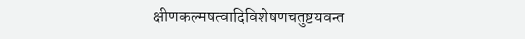क्षीणकल्मषत्वादिविशेषणचतुष्टयवन्त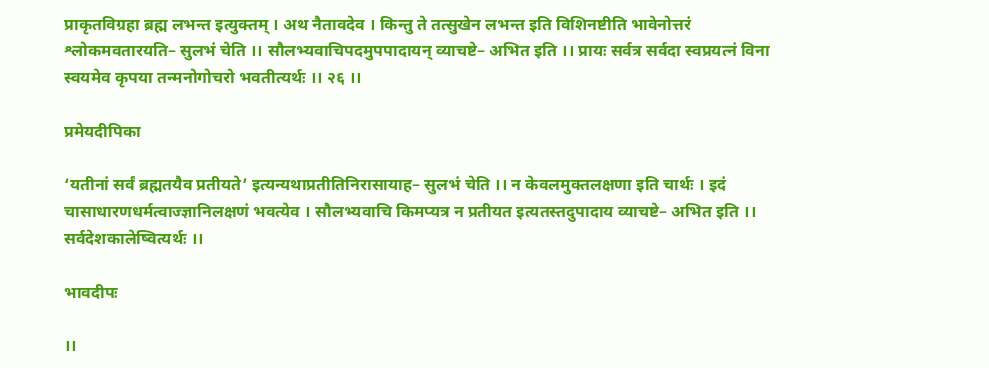प्राकृतविग्रहा ब्रह्म लभन्त इत्युक्तम् । अथ नैतावदेव । किन्तु ते तत्सुखेन लभन्त इति विशिनष्टीति भावेनोत्तरं श्लोकमवतारयति– सुलभं चेति ।। सौलभ्यवाचिपदमुपपादायन् व्याचष्टे– अभित इति ।। प्रायः सर्वत्र सर्वदा स्वप्रयत्नं विना स्वयमेव कृपया तन्मनोगोचरो भवतीत्यर्थः ।। २६ ।।

प्रमेयदीपिका

‘यतीनां सर्वं ब्रह्मतयैव प्रतीयते’ इत्यन्यथाप्रतीतिनिरासायाह– सुलभं चेति ।। न केवलमुक्तलक्षणा इति चार्थः । इदं चासाधारणधर्मत्वाज्ज्ञानिलक्षणं भवत्येव । सौलभ्यवाचि किमप्यत्र न प्रतीयत इत्यतस्तदुपादाय व्याचष्टे– अभित इति ।। सर्वदेशकालेष्वित्यर्थः ।।

भावदीपः

।।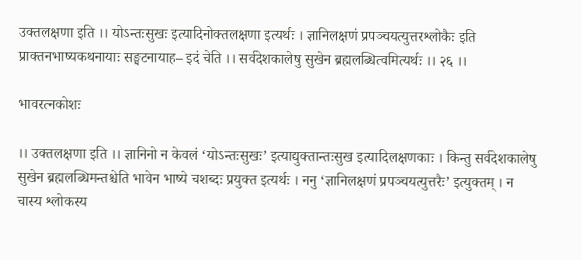उक्तलक्षणा इति ।। योऽन्तःसुखः इत्यादिनोक्तलक्षणा इत्यर्थः । ज्ञानिलक्षणं प्रपञ्चयत्युत्तरश्लोकैः इति प्राक्तनभाष्यकथनायाः सङ्घटनायाह– इदं चेति ।। सर्वदेशकालेषु सुखेन ब्रह्मलब्धित्वमित्यर्थः ।। २६ ।।

भावरत्नकोशः

।। उक्तलक्षणा इति ।। ज्ञानिनो न केवलं ‘योऽन्तःसुखः’ इत्याद्युक्तान्तःसुख इत्यादिलक्षणकाः । किन्तु सर्वदेशकालेषु सुखेन ब्रह्मलब्धिमन्तश्चेति भावेन भाष्ये चशब्दः प्रयुक्त इत्यर्थः । ननु ‘ज्ञानिलक्षणं प्रपञ्चयत्युत्तरैः’ इत्युक्तम् । न चास्य श्लोकस्य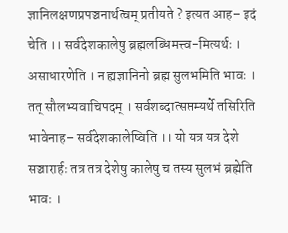ज्ञानिलक्षणप्रपञ्चनार्थत्वम् प्रतीयते ? इत्यत आह– इदं चेति ।। सर्वदेशकालेषु ब्रह्मलब्धिमत्त्व-मित्यर्थः । असाधारणेति । न ह्यज्ञानिनो ब्रह्म सुलभमिति भावः । तत् सौलभ्यवाचिपदम् । सर्वशब्दात्सप्तम्यर्थे तसिरिति भावेनाह– सर्वदेशकालेष्विति ।। यो यत्र यत्र देशे सञ्चारार्हः तत्र तत्र देशेषु कालेषु च तस्य सुलभं ब्रह्मेति भावः ।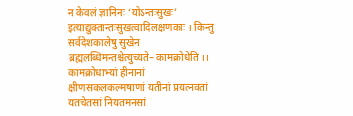न केवलं ज्ञानिनः ‘योऽन्तःसुखः’ इत्याद्युक्तान्तःसुखत्वादिलक्षणकाः । किन्तु सर्वदेशकालेषु सुखेन ब्रह्मलब्धिमन्तश्चेत्युच्यते– कामक्रोधेति ।। कामक्रोधाभ्यां हीनानां क्षीणसकलकल्मषाणां यतीनां प्रयत्नवतां यतचेतसां नियतमनसां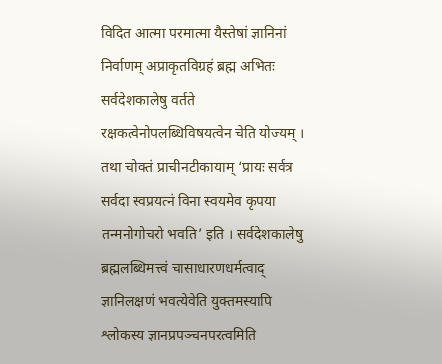विदित आत्मा परमात्मा यैस्तेषां ज्ञानिनां निर्वाणम् अप्राकृतविग्रहं ब्रह्म अभितः सर्वदेशकालेषु वर्तते रक्षकत्वेनोपलब्धिविषयत्वेन चेति योज्यम् । तथा चोक्तं प्राचीनटीकायाम् ‘प्रायः सर्वत्र सर्वदा स्वप्रयत्नं विना स्वयमेव कृपया तन्मनोगोचरो भवति’ इति । सर्वदेशकालेषु ब्रह्मलब्धिमत्त्वं चासाधारणधर्मत्वाद् ज्ञानिलक्षणं भवत्येवेति युक्तमस्यापि श्लोकस्य ज्ञानप्रपञ्चनपरत्वमिति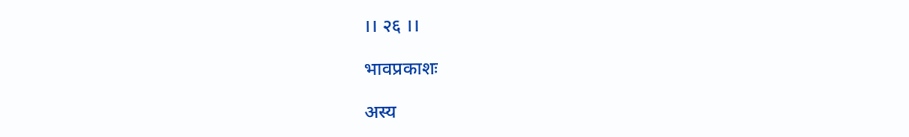।। २६ ।।

भावप्रकाशः

अस्य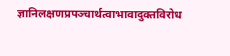ज्ञानिलक्षणप्रपञ्चार्थत्वाभावादुक्तविरोध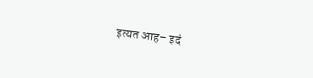इत्यत आह– इदं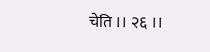चेति ।। २६ ।।